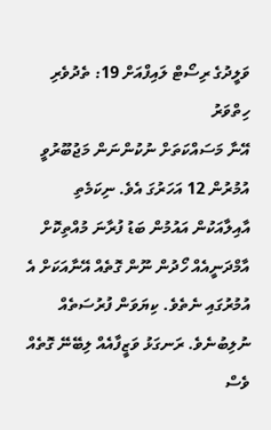ވަލީދުގެ ރިސޯޓް ލައިފްއަށް 19: ތެދުވެރި ހިތްވަރު
އޭނާ މަސައްކަތަށް ނުކުންނަން މަޖުބޫރުވީ އުމުރުން 12 އަހަރުގަ އެވެ. ނިކަމެތި އާއިލާއަކުން އައުމުން ބަޑު ފުރާނަ މުއްތިކޮށް އާމްދަނީއެއް ހޯދުން ނޫން ގޮތެއް އޭނާއަކަށް އެ އުމުރުގައި ނެތެވެ. ކިޔަވަން ފުރުސަތެއް ނުލިބުނެވެ. ރަނގަޅު ވަޒީފާއެއް ލިބޭނޭ ގޮތެއް ވެސް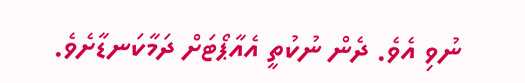ނުވި އެވެ. ދެން ނުކުތީ އެއާޕޯޓަށް ދަމާކަނޑާށެވެ.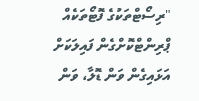"ރިސޯޓްތަކުގެ ފޮޓޯތަކެއް ޕްރިންޓްކޮށްގެން ފައިލަކަށް އަޅައިގެން ވަން ޑޮލާ، ވަން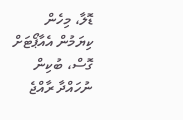ޑޮލާ، މިހެން ކިޔަމުން އެއާޕޯޓަށް ގޮސް، ބުކިން ނުހައްދާ ރާއްޖެ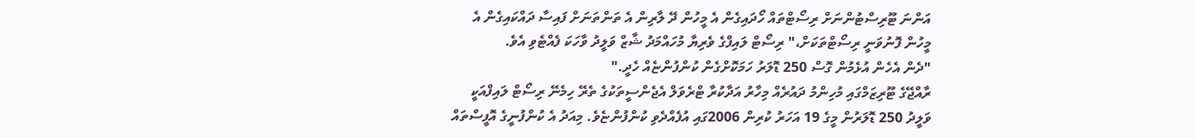އަންނަ ޓޫރިސްޓުންނަށް ރިސޯޓްތައް ހޯދައިގެން އެ މީހުން ދޭ ލާރިން އެ ތަންތަނަށް ފައިސާ ދައްކައިގެން އެ މީހުން ފޮނުވަނީ ރިސޯޓްތަކަށް،" ރިސޯޓް ލައިފްގެ ވެރިޔާ މުހައްމަދު ޝާޒް ވަލީދު ވާހަކަ ފެއްޓެވި އެވެ.
"ދެން އެހެން އުޅެމުން ގޮސް 250 ޑޮލަރު ހަމަކޮށްގެން ކުންފުންޏެއް ހެދީ."
ރާއްޖޭގެ ޓޫރިޒަމްގައި މުހިންމު ދައުރެއް މިހާރު އަދާކުރާ ޓްރެވަލް އެޖެންސީތަކުގެ ތެރޭ ހިމެނޭ ރިސޯޓް ލައިފްއަކީ ވަލީދު 250 ޑޮލަރުން މީގެ 19 އަހަރު ކުރިން 2006ގައި އުފެއްދެވި ކުންފުންޏެވެ. މިއަދު އެ ކުންފުނީގެ އޮފީސްތައް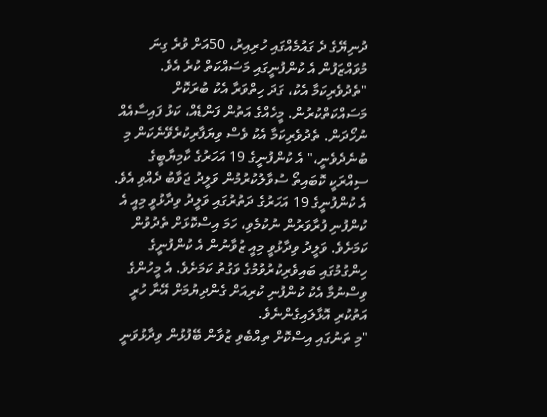ދުނިޔޭގެ ދެ ގައުމެއްގައި ހުރިއިރު، 50އަށް ވުރެ ގިނަ މުވައްޒަފުން އެ ކުންފުނީގައި މަސައްކަތް ކުރެ އެވެ.
"ތެދުވެރިކަމާ އެކު، ގަދަ ހިތްވަރާ އެކު ބުރަކޮށް މަސައްކަތްކުރުން. މީހެއްގެ އަތުން ފަންޑެއް، ކަޅު ފައިސާއެއް ނުހޯދަން. ތެދުވެރިކަމާ އެކު ވެސް ވިޔަފާރިކުރެވޭނެކަން މި ބުނެދެވެނީ،" އެ ކުންފުނީގެ 19 އަހަރުގެ ކާމިޔާބީގެ ސިއްރަކީ ކޮބައިތޯ ސުވާލުކުރުމުން ވަލީދު ޖަވާބު ދެއްވި އެވެ.
އެ ކުންފުނީގެ 19 އަހަރުގެ ދަތުރުގައި ވަލީދު ވިދާޅުވީ މިއީ އެ ކުންފުނި ފުރާވަރުން ނުކުމެވި، ހަމަ އިސްކޮޅަށް ތެދުވުން ކަމަށެވެ. ވަލީދު ވިދާޅުވީ މިއީ ޒުވާނުން އެ ކުންފުނީގެ ހިންގުމުގައި ބައިވެރިކުރުވުމުގެ ވަގުތު ކަމަށެވެ. އެ މީހުންގެ ވިސްނުމާ އެކު ކުންފުނި ކުރިއަށް ގެންދިޔުމަށް އޭނާ ހުރީ އަތުކުރި އޮޅާލައިގެންނެވެ.
"މި ތަނުގައި އިސްކޮށް ތިއްބެވި ޒުވާން ބޭފުޅުން ވިދާޅުވަނީ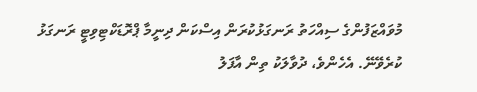މުވައްޒަފުންގެ ސިއްހަތު ރަނގަޅުކުރަން އިސްކަން ދިނީމާ ޕްރޮޑަކްޓިވިޓީ ރަނގަޅު ކުރެވޭނޭ. އެހެންވެ، ދުވާލަކު ތިން އާފަލު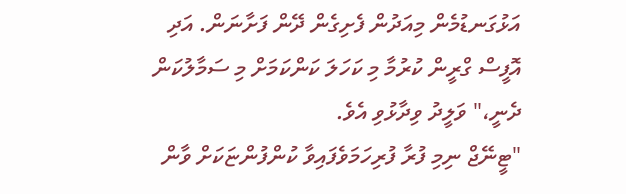އަޅުގަނޑުމެން މިއަދުން ފެށިގެން ދޭން ފަށާނަން. އަދި އޮފީސް ގްރީން ކުރުމާ މި ކަހަލަ ކަންކަމަށް މި ސަމާލުކަން ދެނީ،" ވަލީދު ވިދާޅުވި އެވެ.
"ޓީނޭޖް ނިމި ފުރާ ފުރިހަމަވެފައިވާ ކުންފުންޏަކަށް ވާން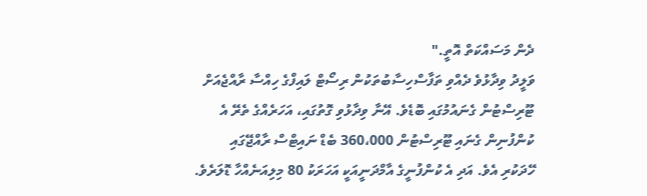ދެން މަސައްކަތް އޮތީ."
ވަލީދު ވިދާޅުވެ ދެއްވި ތަފާސްހިސާބުތަކުން ރިސޯޓް ލައިފްގެ ހިއްސާ ރާއްޖެއަށް ޓޫރިސްޓުން ގެނައުމުގައި ބޮޑެވެ. އޭނާ ވިދާޅުވި ގޮތުގައި، އަހަރެއްގެ ތެރޭ އެ ކުންފުނިން ގެނައި ޓޫރިސްޓުން 360،000 ބެޑް ނައިޓްސް ރާއްޖޭގައި ހޭދަކުރި އެވެ. އަދި އެ ކުންފުނީގެ އާމްދަނީއަކީ އަހަރަކު 80 މިލިއަނެއްހާ ޑޮލަރެވެ.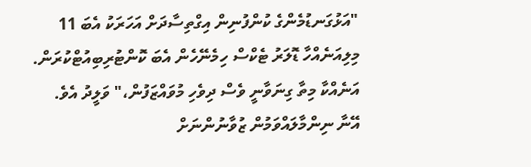"އަޅުގަނޑުމެންގެ ކުންފުނިން އިގްތިސާދަށް އަހަރަކު އެބަ 11 މިލިއަނެއްހާ ޑޮލަރު ޓެކްސް ހިމެނޭހެން އެބަ ކޮންޓުރިބިއުޓްކުރަން. އަނެއްކާ މިތާ ގިނަވާނީ ވެސް ދިވެހި މުވައްޒަފުން،" ވަލީދު އެވެ.
އޭނާ ނިންމާލައްވަމުން ޒުވާނުންނަށް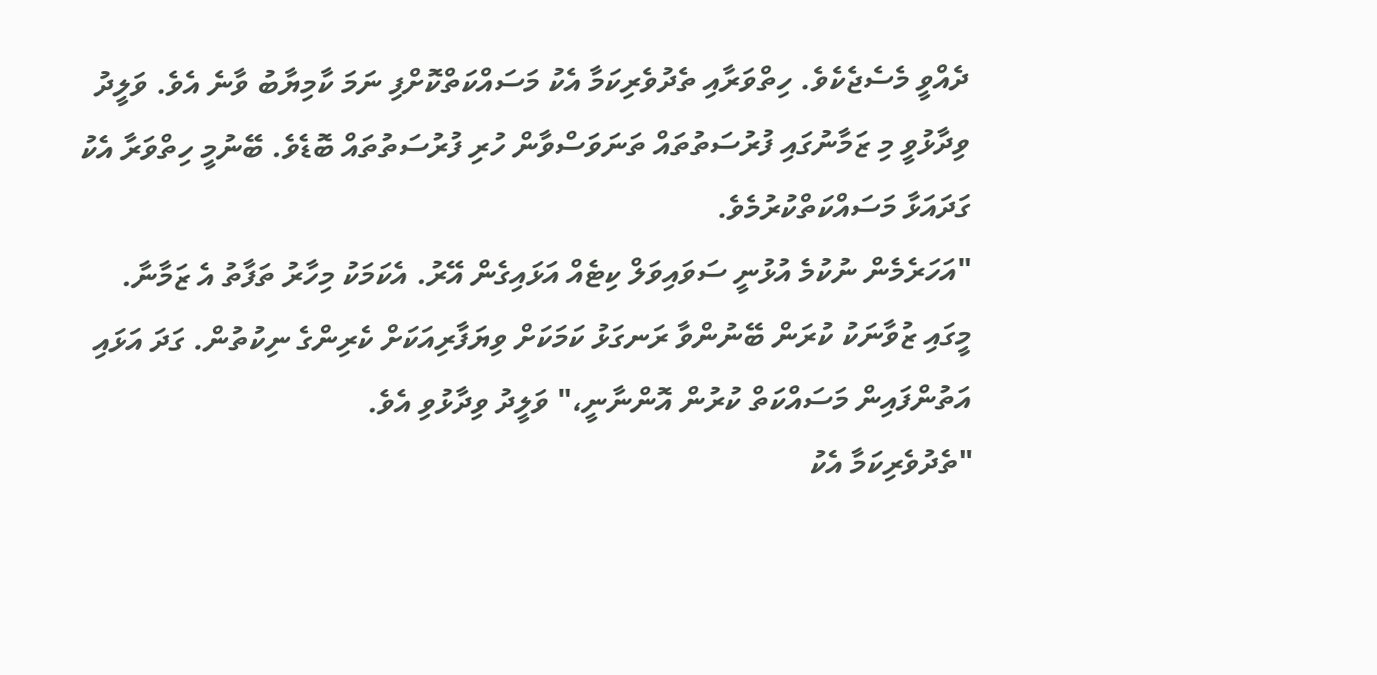ދެއްވީ މެސެޖެކެވެ. ހިތްވަރާއި ތެދުވެރިކަމާ އެކު މަސައްކަތްކޮށްފި ނަމަ ކާމިޔާބު ވާނެ އެވެ. ވަލީދު ވިދާޅުވީ މި ޒަމާނުގައި ފުރުސަތުތައް ތަނަވަސްވާން ހުރި ފުރުސަތުތައް ބޮޑެވެ. ބޭނުމީ ހިތްވަރާ އެކު ގަދައަޅާ މަސައްކަތްކުރުމެވެ.
"އަހަރެމެން ނުކުމެ އުޅުނީ ސަވައިވަލް ކިޓެއް އަޅައިގެން އޭރު. އެކަމަކު މިހާރު ތަފާތު އެ ޒަމާނާ. މީގައި ޒުވާނަކު ކުރަން ބޭނުންވާ ރަނގަޅު ކަމަކަށް ވިޔަފާރިއަކަށް ކެރިންގެ ނިކުތުން. ގަދަ އަޅައި އަތުންފައިން މަސައްކަތް ކުރުން އޮންނާނީ،" ވަލީދު ވިދާޅުވި އެވެ.
"ތެދުވެރިކަމާ އެކު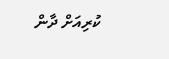ކުރިއަށް ދާން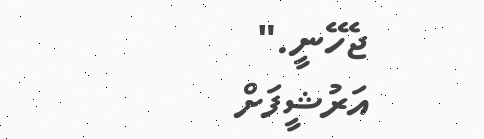ޖެހޭނީ."
އަރުޝީފަށް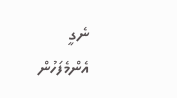ނެގީ
އެންމެފަހުން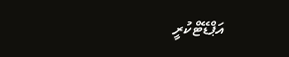އަޕްޑޭޓްކުރީ